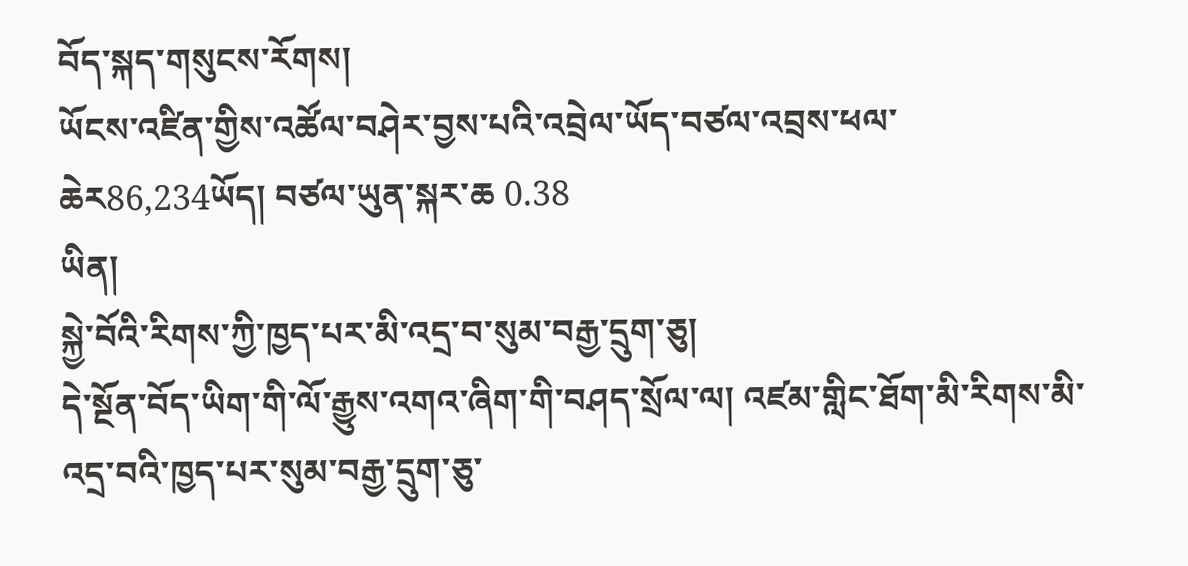བོད་སྐད་གསུངས་རོགས།
ཡོངས་འཛིན་གྱིས་འཚོལ་བཤེར་བྱས་པའི་འབྲེལ་ཡོད་བཙལ་འབྲས་ཕལ་ཆེར86,234ཡོད། བཙལ་ཡུན་སྐར་ཆ 0.38
ཡིན།
སྐྱེ་བོའི་རིགས་ཀྱི་ཁྱད་པར་མི་འདྲ་བ་སུམ་བརྒྱ་དྲུག་ཅུ།
དེ་སྔོན་བོད་ཡིག་གི་ལོ་རྒྱུས་འགའ་ཞིག་གི་བཤད་སྲོལ་ལ། འཛམ་གླིང་ཐོག་མི་རིགས་མི་འདྲ་བའི་ཁྱད་པར་སུམ་བརྒྱ་དྲུག་ཅུ་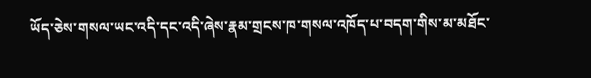ཡོད་ཅེས་གསལ་ཡང་འདི་དང་འདི་ཞེས་རྣམ་གྲངས་ཁ་གསལ་འཁོད་པ་བདག་གིས་མ་མཐོང་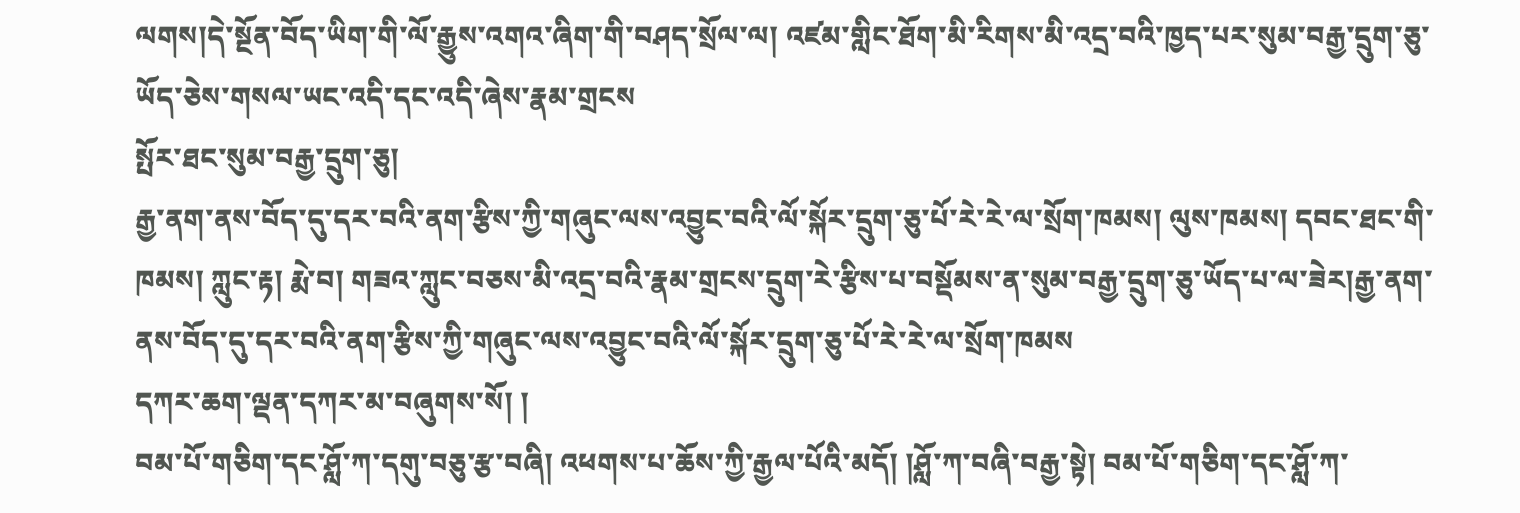ལགས།དེ་སྔོན་བོད་ཡིག་གི་ལོ་རྒྱུས་འགའ་ཞིག་གི་བཤད་སྲོལ་ལ། འཛམ་གླིང་ཐོག་མི་རིགས་མི་འདྲ་བའི་ཁྱད་པར་སུམ་བརྒྱ་དྲུག་ཅུ་ཡོད་ཅེས་གསལ་ཡང་འདི་དང་འདི་ཞེས་རྣམ་གྲངས
སྤོར་ཐང་སུམ་བརྒྱ་དྲུག་ཅུ།
རྒྱ་ནག་ནས་བོད་དུ་དར་བའི་ནག་རྩིས་ཀྱི་གཞུང་ལས་འབྱུང་བའི་ལོ་སྐོར་དྲུག་ཅུ་པོ་རེ་རེ་ལ་སྲོག་ཁམས། ལུས་ཁམས། དབང་ཐང་གི་ཁམས། ཀླུང་རྟ། རྨེ་བ། གཟའ་ཀླུང་བཅས་མི་འདྲ་བའི་རྣམ་གྲངས་དྲུག་རེ་རྩིས་པ་བསྡོམས་ན་སུམ་བརྒྱ་དྲུག་ཅུ་ཡོད་པ་ལ་ཟེར།རྒྱ་ནག་ནས་བོད་དུ་དར་བའི་ནག་རྩིས་ཀྱི་གཞུང་ལས་འབྱུང་བའི་ལོ་སྐོར་དྲུག་ཅུ་པོ་རེ་རེ་ལ་སྲོག་ཁམས
དཀར་ཆག་ལྡན་དཀར་མ་བཞུགས་སོ། །
བམ་པོ་གཅིག་དང་ཤློ་ཀ་དགུ་བཅུ་རྩ་བཞི། འཕགས་པ་ཆོས་ཀྱི་རྒྱལ་པོའི་མདོ། །ཤློ་ཀ་བཞི་བརྒྱ་སྟེ། བམ་པོ་གཅིག་དང་ཤློ་ཀ་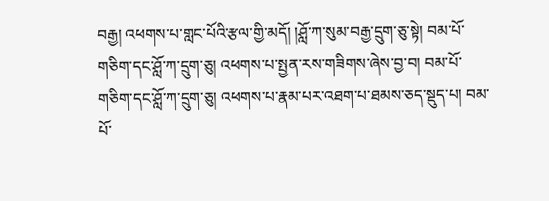བརྒྱ། འཕགས་པ་གླང་པོའི་རྩལ་གྱི་མདོ། །ཤློ་ཀ་སུམ་བརྒྱ་དྲུག་ཅུ་སྟེ། བམ་པོ་གཅིག་དང་ཤློ་ཀ་དྲུག་ཅུ། འཕགས་པ་སྤྱན་རས་གཟིགས་ཞེས་བྱ་བ། བམ་པོ་གཅིག་དང་ཤློ་ཀ་དྲུག་ཅུ། འཕགས་པ་རྣམ་པར་འཐག་པ་ཐམས་ཅད་སྡུད་པ། བམ་པོ་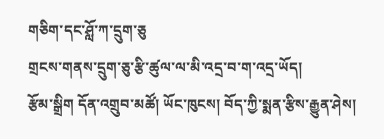གཅིག་དང་ཤློ་ཀ་དྲུག་ཅུ
གྲངས་གནས་དྲུག་ཅུ་རྩི་ཚུལ་ལ་མི་འདྲ་བ་ག་འདྲ་ཡོད།
རྩོམ་སྒྲིག དོན་འགྲུབ་མཚོ། ཡོང་ཁུངས། བོད་ཀྱི་སྨན་རྩིས་རྒྱུན་ཤེས།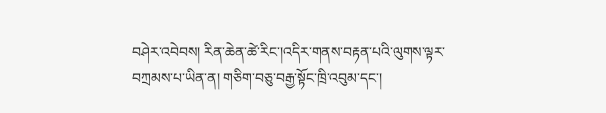བཤེར་འབེབས། རིན་ཆེན་ཚེ་རིང་།འདིར་གནས་བརྟན་པའི་ལུགས་ལྟར་བཀྲམས་པ་ཡིན་ན། གཅིག་བཅུ་བརྒྱ་སྟོང་ཁྲི་འབུམ་དང་།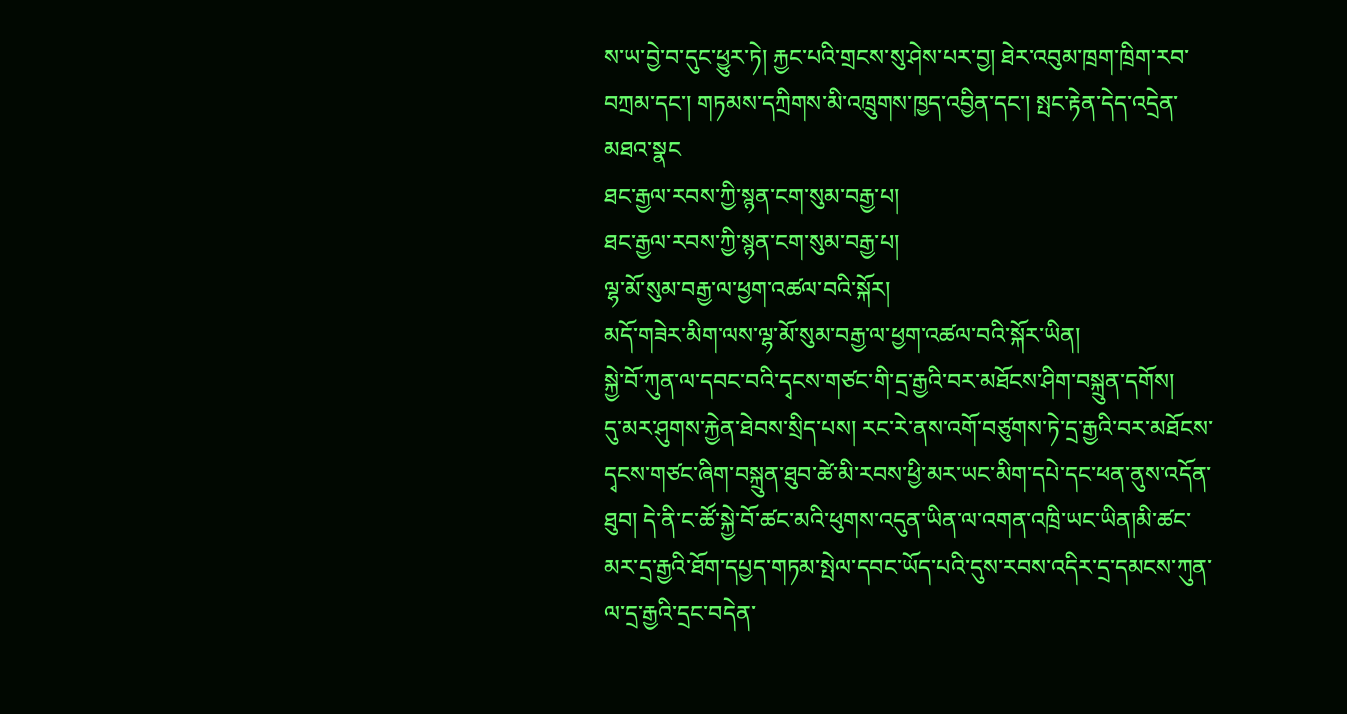ས་ཡ་བྱེ་བ་དུང་ཕྱུར་ཏེ། རྐྱང་པའི་གྲངས་སུ་ཤེས་པར་བྱ། ཐེར་འབུམ་ཁྲག་ཁྲིག་རབ་བཀྲམ་དང་། གཏམས་དཀྲིགས་མི་འཁྲུགས་ཁྱད་འབྱིན་དང་། སྤང་རྟེན་དེད་འདྲེན་མཐའ་སྣང
ཐང་རྒྱལ་རབས་ཀྱི་སྙན་ངག་སུམ་བརྒྱ་པ།
ཐང་རྒྱལ་རབས་ཀྱི་སྙན་ངག་སུམ་བརྒྱ་པ།
ལྷ་མོ་སུམ་བརྒྱ་ལ་ཕྱག་འཚལ་བའི་སྐོར།
མདོ་གཟེར་མིག་ལས་ལྷ་མོ་སུམ་བརྒྱ་ལ་ཕྱག་འཚལ་བའི་སྐོར་ཡིན།
སྐྱེ་བོ་ཀུན་ལ་དབང་བའི་དྭངས་གཙང་གི་དྲ་རྒྱའི་བར་མཐོངས་ཤིག་བསྐྲུན་དགོས།
དུ་མར་ཤུགས་རྐྱེན་ཐེབས་སྲིད་པས། རང་རེ་ནས་འགོ་བཙུགས་ཏེ་དྲ་རྒྱའི་བར་མཐོངས་དྭངས་གཙང་ཞིག་བསྐྲུན་ཐུབ་ཚེ་མི་རབས་ཕྱི་མར་ཡང་མིག་དཔེ་དང་ཕན་ནུས་འདོན་ཐུབ། དེ་ནི་ང་ཚོ་སྐྱེ་བོ་ཚང་མའི་ཕུགས་འདུན་ཡིན་ལ་འགན་འཁྲི་ཡང་ཡིན།མི་ཚང་མར་དྲ་རྒྱའི་ཐོག་དཔྱད་གཏམ་སྤེལ་དབང་ཡོད་པའི་དུས་རབས་འདིར་དྲ་དམངས་ཀུན་ལ་དྲ་རྒྱའི་དྲང་བདེན་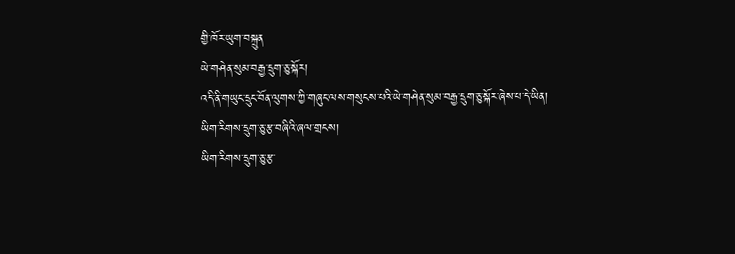གྱི་ཁོར་ཡུག་བསྐྲུན
ཡེ་གཤེན་སུམ་བརྒྱ་དྲུག་ཅུ་སྐོར།
འདི་ནི་གཡུང་དྲུང་བོན་ལུགས་ཀྱི་གཞུང་ལས་གསུངས་པའི་ཡེ་གཤེན་སུམ་བརྒྱ་དྲུག་ཅུ་སྐོར་ཞེས་པ་དེ་ཡིན།
ཡིག་རིགས་དྲུག་ཅུ་རྩ་བཞིའི་ཞལ་གྲངས།
ཡིག་རིགས་དྲུག་ཅུ་རྩ་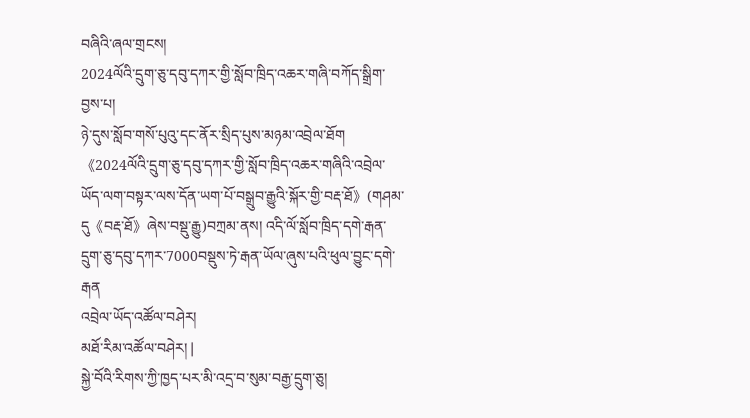བཞིའི་ཞལ་གྲངས།
2024ལོའི་དྲུག་ཅུ་དབུ་དཀར་གྱི་སློབ་ཁྲིད་འཆར་གཞི་བཀོད་སྒྲིག་བྱས་པ།
ཉེ་དུས་སློབ་གསོ་པུའུ་དང་ནོར་སྲིད་པུས་མཉམ་འབྲེལ་ཐོག《2024ལོའི་དྲུག་ཅུ་དབུ་དཀར་གྱི་སློབ་ཁྲིད་འཆར་གཞིའི་འབྲེལ་ཡོད་ལག་བསྟར་ལས་དོན་ཡག་པོ་བསྒྲུབ་རྒྱུའི་སྐོར་གྱི་བརྡ་ཐོ》(གཤམ་དུ《བརྡ་ཐོ》ཞེས་བསྡུ་རྒྱུ)བཀྲམ་ནས། འདི་ལོ་སློབ་ཁྲིད་དགེ་རྒན་དྲུག་ཅུ་དབུ་དཀར་7000བསྡུས་ཏེ་རྒན་ཡོལ་ཞུས་པའི་ཕུལ་བྱུང་དགེ་རྒན
འབྲེལ་ཡོད་འཚོལ་བཤེར།
མཐོ་རིམ་འཚོལ་བཤེར། |
སྐྱེ་བོའི་རིགས་ཀྱི་ཁྱད་པར་མི་འདྲ་བ་སུམ་བརྒྱ་དྲུག་ཅུ།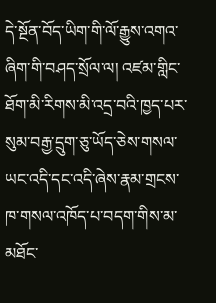དེ་སྔོན་བོད་ཡིག་གི་ལོ་རྒྱུས་འགའ་ཞིག་གི་བཤད་སྲོལ་ལ། འཛམ་གླིང་ཐོག་མི་རིགས་མི་འདྲ་བའི་ཁྱད་པར་སུམ་བརྒྱ་དྲུག་ཅུ་ཡོད་ཅེས་གསལ་ཡང་འདི་དང་འདི་ཞེས་རྣམ་གྲངས་ཁ་གསལ་འཁོད་པ་བདག་གིས་མ་མཐོང་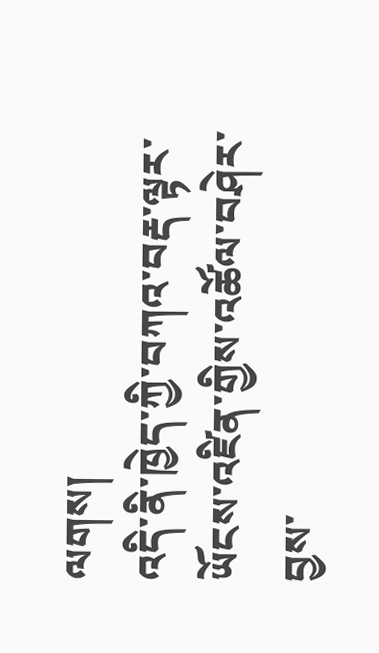ལགས།
འདི་ནི་ཁྱེད་ཀྱི་བཀའ་བརྡ་ལྟར་ཡོངས་འཛིན་གྱིས་འཚོལ་བཤེར་བྱས་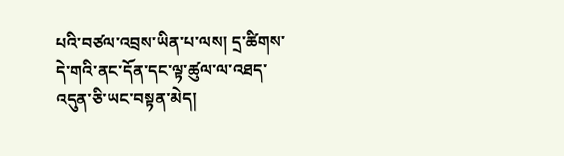པའི་བཙལ་འབྲས་ཡིན་པ་ལས། དྲ་ཚིགས་དེ་གའི་ནང་དོན་དང་ལྟ་ཚུལ་ལ་འཐད་འདུན་ཅི་ཡང་བསྟན་མེད།